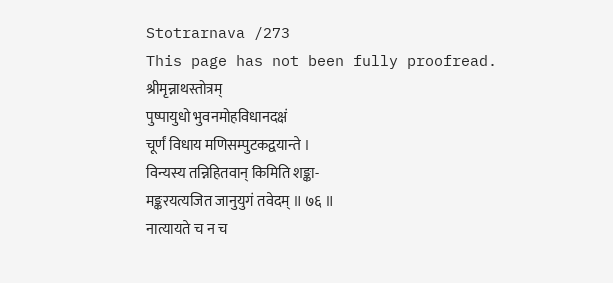Stotrarnava /273
This page has not been fully proofread.
श्रीमृन्नाथस्तोत्रम्
पुष्पायुधो भुवनमोहविधानदक्षं
चूर्णं विधाय मणिसम्पुटकद्वयान्ते ।
विन्यस्य तन्निहितवान् किमिति शङ्का-
मङ्करयत्यजित जानुयुगं तवेदम् ॥ ७६ ॥
नात्यायते च न च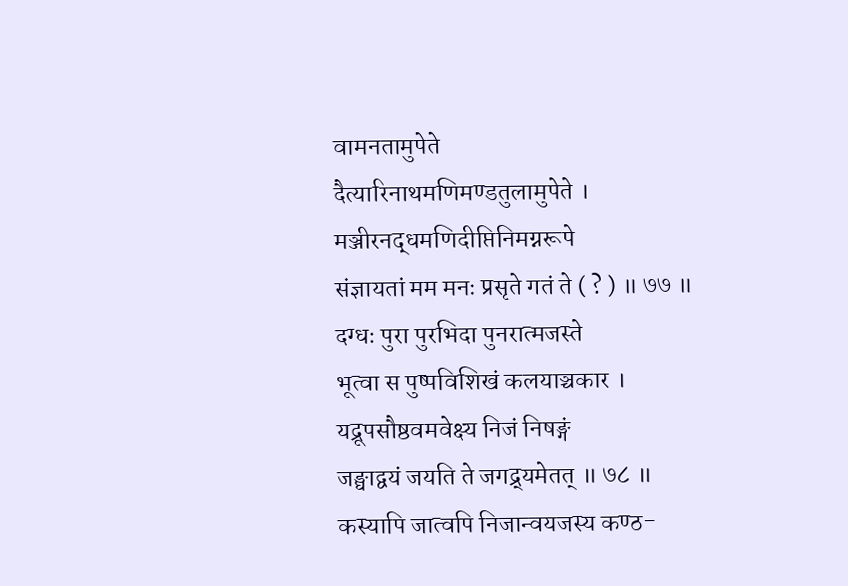वामनतामुपेते
दैत्यारिनाथमणिमण्डतुलामुपेते ।
मञ्जीरनद्धमणिदीप्तिनिमग्नरूपे
संज्ञायतां मम मनः प्रसृते गतं ते ( ? ) ॥ ७७ ॥
दग्धः पुरा पुरभिदा पुनरात्मजस्ते
भूत्वा स पुष्पविशिखं कलयाञ्चकार ।
यद्रूपसौष्ठवमवेक्ष्य निजं निषङ्गं
जङ्घाद्वयं जयति ते जगद्र्यमेतत् ॥ ७८ ॥
कस्यापि जात्वपि निजान्वयजस्य कण्ठ-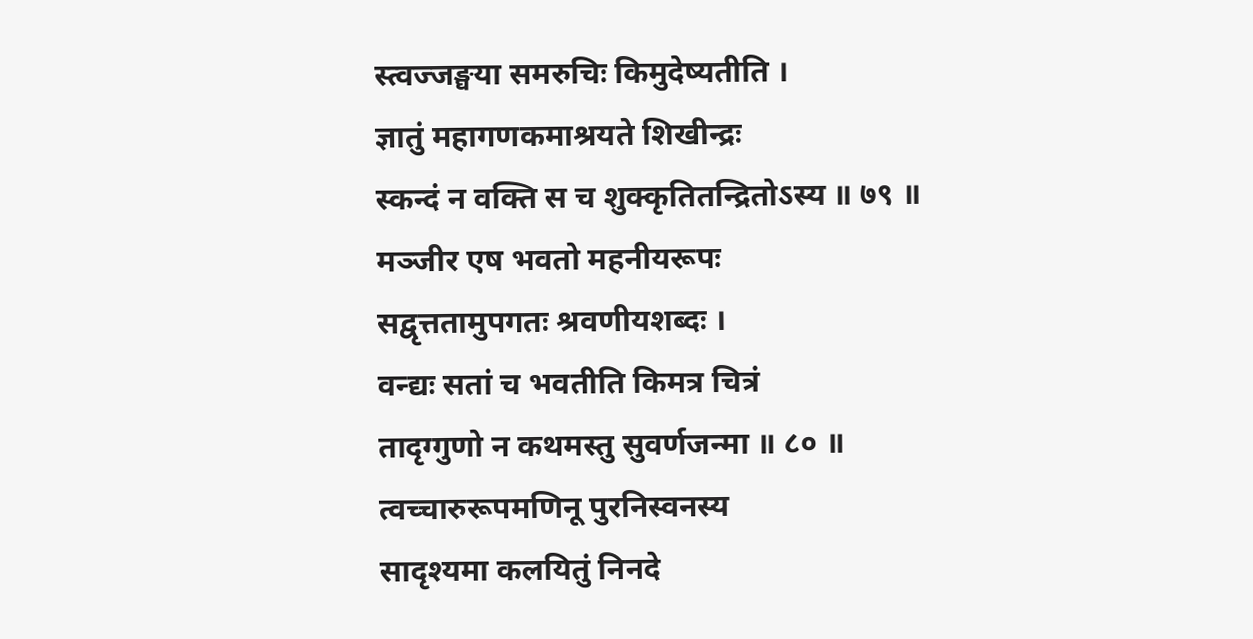स्त्वज्जङ्घया समरुचिः किमुदेष्यतीति ।
ज्ञातुं महागणकमाश्रयते शिखीन्द्रः
स्कन्दं न वक्ति स च शुक्कृतितन्द्रितोऽस्य ॥ ७९ ॥
मञ्जीर एष भवतो महनीयरूपः
सद्वृत्ततामुपगतः श्रवणीयशब्दः ।
वन्द्यः सतां च भवतीति किमत्र चित्रं
तादृग्गुणो न कथमस्तु सुवर्णजन्मा ॥ ८० ॥
त्वच्चारुरूपमणिनू पुरनिस्वनस्य
सादृश्यमा कलयितुं निनदे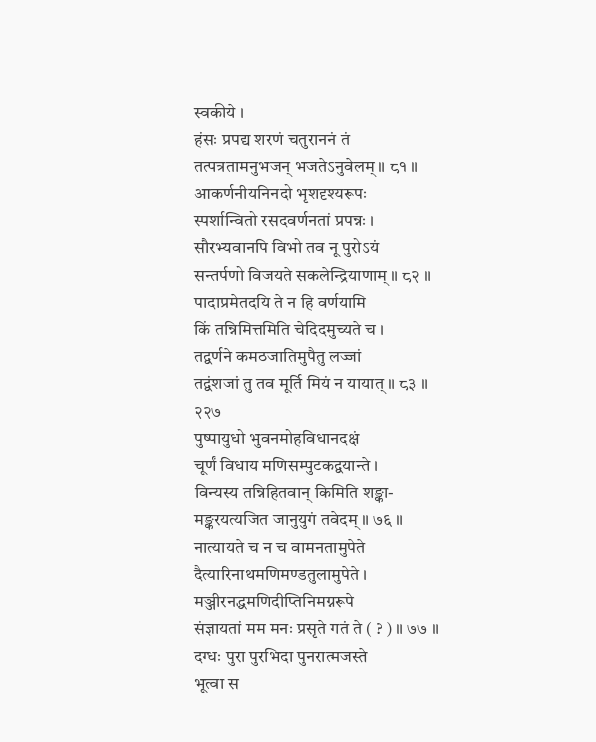स्वकीये ।
हंसः प्रपद्य शरणं चतुराननं तं
तत्पत्रतामनुभजन् भजतेऽनुवेलम् ॥ ८१ ॥
आकर्णनीयनिनदो भृशदृश्यरूपः
स्पर्शान्वितो रसदवर्णनतां प्रपन्नः ।
सौरभ्यवानपि विभो तव नू पुरोऽयं
सन्तर्पणो विजयते सकलेन्द्रियाणाम् ॥ ८२ ॥
पादाप्रमेतदयि ते न हि वर्णयामि
किं तन्निमित्तमिति चेदिदमुच्यते च ।
तद्वर्णने कमठजातिमुपैतु लज्जां
तद्वंशजां तु तव मूर्ति मियं न यायात् ॥ ८३ ॥
२२७
पुष्पायुधो भुवनमोहविधानदक्षं
चूर्णं विधाय मणिसम्पुटकद्वयान्ते ।
विन्यस्य तन्निहितवान् किमिति शङ्का-
मङ्करयत्यजित जानुयुगं तवेदम् ॥ ७६ ॥
नात्यायते च न च वामनतामुपेते
दैत्यारिनाथमणिमण्डतुलामुपेते ।
मञ्जीरनद्धमणिदीप्तिनिमग्नरूपे
संज्ञायतां मम मनः प्रसृते गतं ते ( ? ) ॥ ७७ ॥
दग्धः पुरा पुरभिदा पुनरात्मजस्ते
भूत्वा स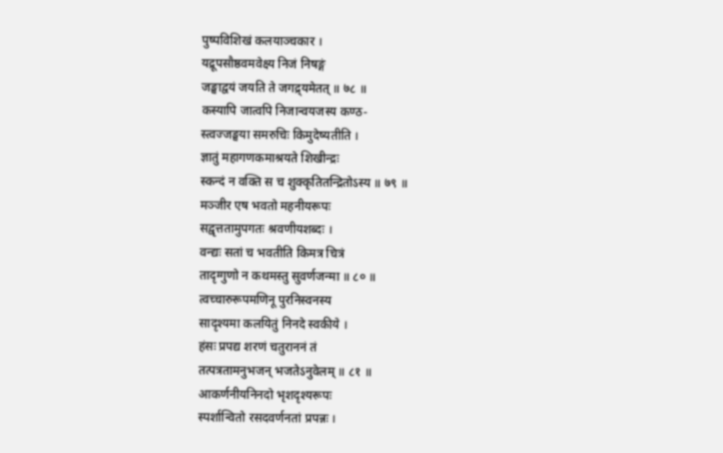पुष्पविशिखं कलयाञ्चकार ।
यद्रूपसौष्ठवमवेक्ष्य निजं निषङ्गं
जङ्घाद्वयं जयति ते जगद्र्यमेतत् ॥ ७८ ॥
कस्यापि जात्वपि निजान्वयजस्य कण्ठ-
स्त्वज्जङ्घया समरुचिः किमुदेष्यतीति ।
ज्ञातुं महागणकमाश्रयते शिखीन्द्रः
स्कन्दं न वक्ति स च शुक्कृतितन्द्रितोऽस्य ॥ ७९ ॥
मञ्जीर एष भवतो महनीयरूपः
सद्वृत्ततामुपगतः श्रवणीयशब्दः ।
वन्द्यः सतां च भवतीति किमत्र चित्रं
तादृग्गुणो न कथमस्तु सुवर्णजन्मा ॥ ८० ॥
त्वच्चारुरूपमणिनू पुरनिस्वनस्य
सादृश्यमा कलयितुं निनदे स्वकीये ।
हंसः प्रपद्य शरणं चतुराननं तं
तत्पत्रतामनुभजन् भजतेऽनुवेलम् ॥ ८१ ॥
आकर्णनीयनिनदो भृशदृश्यरूपः
स्पर्शान्वितो रसदवर्णनतां प्रपन्नः ।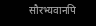सौरभ्यवानपि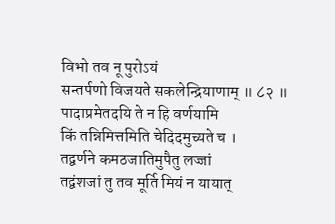विभो तव नू पुरोऽयं
सन्तर्पणो विजयते सकलेन्द्रियाणाम् ॥ ८२ ॥
पादाप्रमेतदयि ते न हि वर्णयामि
किं तन्निमित्तमिति चेदिदमुच्यते च ।
तद्वर्णने कमठजातिमुपैतु लज्जां
तद्वंशजां तु तव मूर्ति मियं न यायात्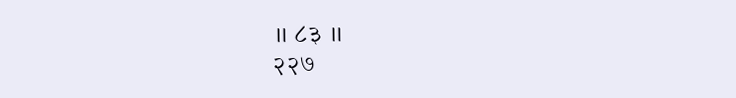॥ ८३ ॥
२२७